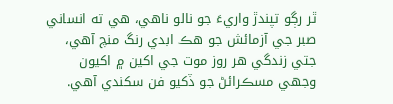ٿر رڳو تپندڙ واريءَ جو نالو ناهي، هي ته انساني صبر جي آزمائش جو هڪ ابدي رنگ منچ آهي، جتي زندگي هر روز موت جي اکين ۾ اکيون وجهي مسڪرائڻ جو ڏکيو فن سکندي آهي.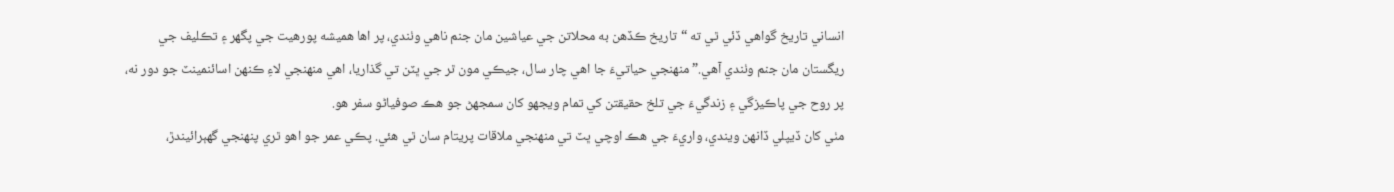انساني تاريخ گواهي ڏئي ٿي ته “تاريخ ڪڏهن به محلاتن جي عياشين مان جنم ناهي وٺندي، پر اها هميشه پورهيت جي پگهر ۽ تڪليف جي ريگستان مان جنم وٺندي آهي.” منهنجي حياتيءَ جا اهي چار سال، جيڪي مون ٿر جي ڀٽن تي گذاريا، اهي منهنجي لاءِ ڪنهن اسائنمينٽ جو دور نه، پر روح جي پاڪيزگي ۽ زندگيءَ جي تلخ حقيقتن کي تمام ويجهو کان سمجهڻ جو هڪ صوفياڻو سفر هو.
مٺي کان ڏيپلي ڏانهن ويندي، واريءَ جي هڪ اوچي ڀٽ تي منهنجي ملاقات پريتام سان ٿي هئي. پڪي عمر جو اهو ٿري پنهنجي گهٻرائيندڙ،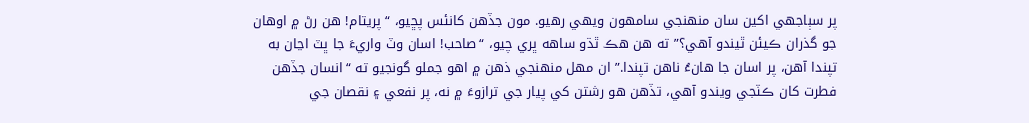پر سٻاجهي اکين سان منهنجي سامهون ويهي رهيو. مون جڏهن کانئس پڇيو، “پريتام! هن رڻ ۾ اوهان جو گذران ڪيئن ٿيندو آهي؟” ته هن هڪ ٿڌو ساهه ڀري چيو، “صاحب! اسان وٽ واريءَ جا ڀٽ اڃان به تپندا آهن، پر اسان جا هانءُ ناهن تپندا.” ان مهل منهنجي ذهن ۾ اهو جملو گونجيو ته “انسان جڏهن فطرت کان ڪٽجي ويندو آهي، تڏهن هو رشتن کي پيار جي ترازوءَ ۾ نه، پر نفعي ۽ نقصان جي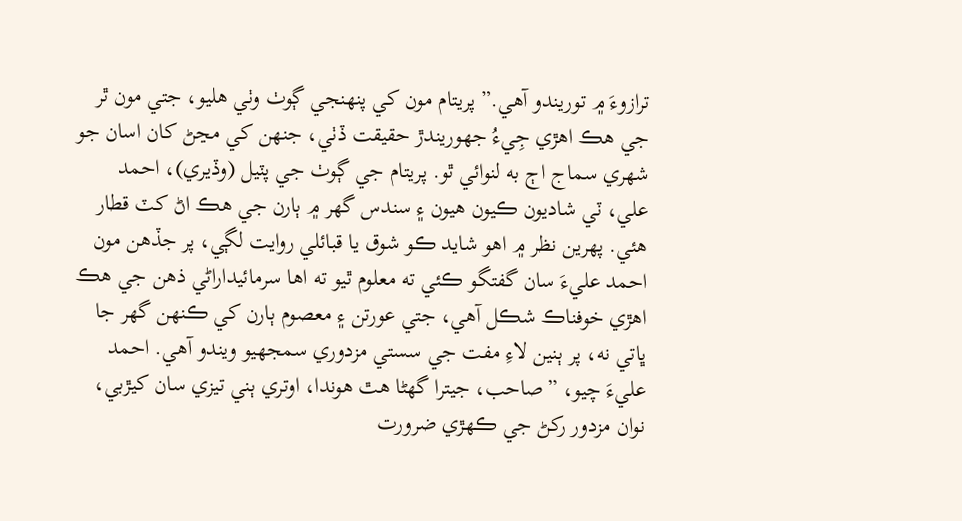ترازوءَ ۾ توريندو آهي.” پريتام مون کي پنهنجي ڳوٺ وٺي هليو، جتي مون ٿر جي هڪ اهڙي جِيءُ جهوريندڙ حقيقت ڏٺي، جنهن کي مڃڻ کان اسان جو شهري سماج اڄ به لنوائي ٿو. پريتام جي ڳوٺ جي پٽيل (وڏيري)، احمد علي، ٽي شاديون ڪيون هيون ۽ سندس گهر ۾ ٻارن جي هڪ اڻ کٽ قطار هئي. پهرين نظر ۾ اهو شايد ڪو شوق يا قبائلي روايت لڳي، پر جڏهن مون احمد عليءَ سان گفتگو ڪئي ته معلوم ٿيو ته اها سرمائيداراڻي ذهن جي هڪ اهڙي خوفناڪ شڪل آهي، جتي عورتن ۽ معصوم ٻارن کي ڪنهن گهر جا ڀاتي نه، پر ٻنين لاءِ مفت جي سستي مزدوري سمجهيو ويندو آهي. احمد عليءَ چيو، ”صاحب، جيترا گهڻا هٿ هوندا، اوتري ٻني تيزي سان کيڙبي، نوان مزدور رکڻ جي ڪهڙي ضرورت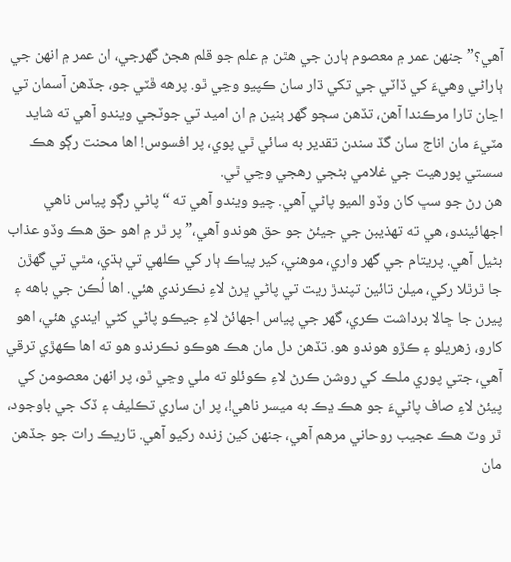آهي؟” جنهن عمر ۾ معصوم ٻارن جي هٿن ۾ علم جو قلم هجڻ گهرجي، ان عمر ۾ انهن جي ٻاراڻي وهيءَ کي ڏاٽي جي تکي ڌار سان ڪپيو وڃي ٿو. پرهه ڦٽي جو، جڏهن آسمان تي اڃان تارا مرڪندا آهن، تڏهن سڄو گهر ٻنين ۾ ان اميد تي جوٽجي ويندو آهي ته شايد مٽيءَ مان اناج سان گڏ سندن تقدير به سائي ٿي پوي، پر افسوس! اها محنت رڳو هڪ سستي پورهيت جي غلامي بڻجي رهجي وڃي ٿي.
هن رڻ جو سڀ کان وڏو الميو پاڻي آهي. چيو ويندو آهي ته “پاڻي رڳو پياس ناهي اجهائيندو، هي ته تهذيبن جي جيئڻ جو حق هوندو آهي،” پر ٿر ۾ اهو حق هڪ وڏو عذاب بڻيل آهي. پريتام جي گهر واري، موهني، کير پياڪ ٻار کي ڪلهي تي ٻڌي، مٿي تي گهڙن جا ٿرٿلا رکي، ميلن تائين تپندڙ ريت تي پاڻي ڀرڻ لاءِ نڪرندي هئي. اها لُڪن جي باهه ۽ پيرن جا ڇالا برداشت ڪري، گهر جي پياس اجهائڻ لاءِ جيڪو پاڻي کڻي ايندي هئي، اهو کارو، زهريلو ۽ ڪڙو هوندو هو. تڏهن دل مان هڪ هوڪو نڪرندو هو ته اها ڪهڙي ترقي آهي، جتي پوري ملڪ کي روشن ڪرڻ لاءِ ڪوئلو ته ملي وڃي ٿو، پر انهن معصومن کي پيئڻ لاءِ صاف پاڻيءَ جو هڪ ڍڪ به ميسر ناهي!، پر ان ساري تڪليف ۽ ڏک جي باوجود، ٿر وٽ هڪ عجيب روحاني مرهم آهي، جنهن کين زنده رکيو آهي. تاريڪ رات جو جڏهن مان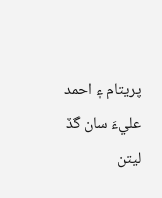پريتام ۽ احمد عليءَ سان گڏ ليتن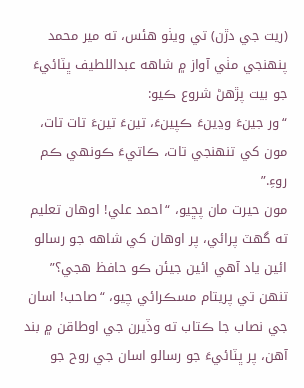(ريت جي دڙن) تي ويٺو هئس، ته مير محمد پنهنجي مٺي آواز ۾ شاهه عبداللطيف ڀٽائيءَ جو بيت پڙهڻ شروع ڪيو:
“ور جينءَ وڍينءَ ڪپينءَ، تينءَ تينءَ تات تات،
مون کي تنهنجي تات، ڪاتيءَ ڪونهي ڪم روءِ.”
مون حيرت مان پڇيو، “احمد علي! اوهان تعليم ته گھٽ پرائي، پر اوهان کي شاهه جو رسالو ائين ياد آهي ائين جيئن ڪو حافظ هجي؟” تنهن تي پريتام مسڪرائي چيو، “صاحب! اسان جي نصاب جا ڪتاب ته وڏيرن جي اوطاقن ۾ بند آهن، پر ڀٽائيءَ جو رسالو اسان جي روح جو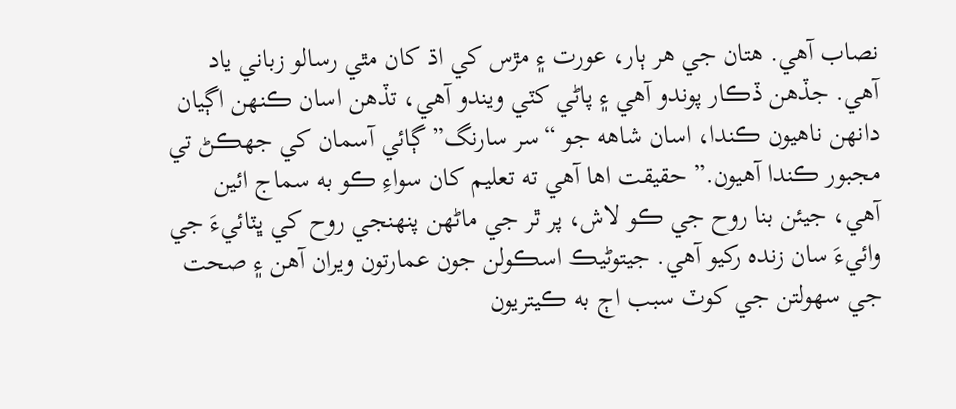نصاب آهي. هتان جي هر ٻار، عورت ۽ مڙس کي اڌ کان مٿي رسالو زباني ياد آهي. جڏهن ڏڪار پوندو آهي ۽ پاڻي کٽي ويندو آهي، تڏهن اسان ڪنهن اڳيان دانهن ناهيون ڪندا، اسان شاهه جو “سر سارنگ” ڳائي آسمان کي جهڪڻ تي مجبور ڪندا آهيون.” حقيقت اها آهي ته تعليم کان سواءِ ڪو به سماج ائين آهي، جيئن بنا روح جي ڪو لاش، پر ٿر جي ماڻهن پنهنجي روح کي ڀٽائيءَ جي وائيءَ سان زنده رکيو آهي. جيتوڻيڪ اسڪولن جون عمارتون ويران آهن ۽ صحت جي سهولتن جي کوٽ سبب اڄ به ڪيتريون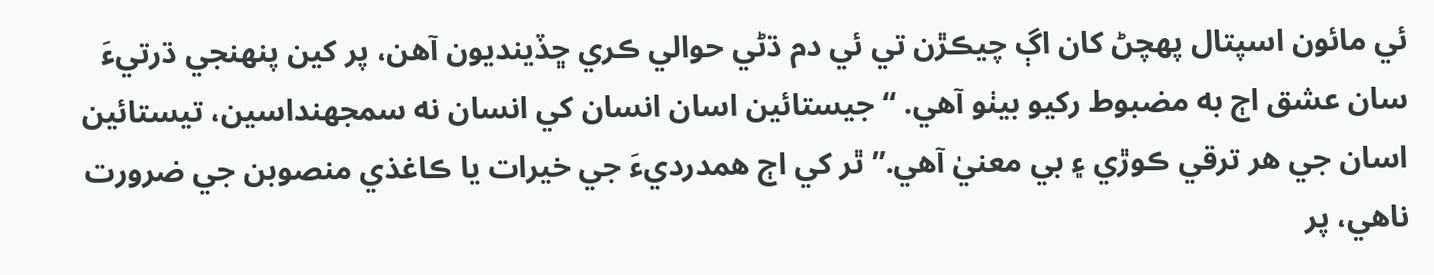ئي مائون اسپتال پهچڻ کان اڳ چيڪڙن تي ئي دم ڌڻي حوالي ڪري ڇڏينديون آهن، پر کين پنهنجي ڌرتيءَ سان عشق اڄ به مضبوط رکيو بيٺو آهي. “جيستائين اسان انسان کي انسان نه سمجهنداسين، تيستائين اسان جي هر ترقي ڪوڙي ۽ بي معنيٰ آهي.” ٿر کي اڄ همدرديءَ جي خيرات يا ڪاغذي منصوبن جي ضرورت ناهي، پر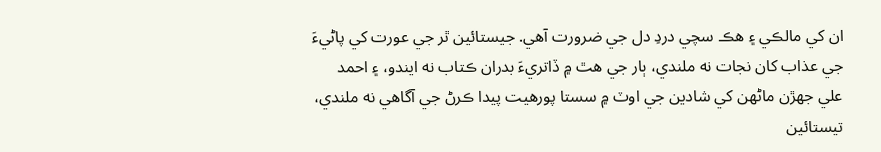ان کي مالڪي ۽ هڪ سچي دردِ دل جي ضرورت آهي. جيستائين ٿر جي عورت کي پاڻيءَ جي عذاب کان نجات نه ملندي، ٻار جي هٿ ۾ ڏاتريءَ بدران ڪتاب نه ايندو، ۽ احمد علي جهڙن ماڻهن کي شادين جي اوٽ ۾ سستا پورهيت پيدا ڪرڻ جي آگاهي نه ملندي، تيستائين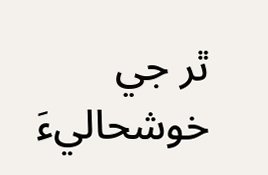ٿر جي خوشحاليءَ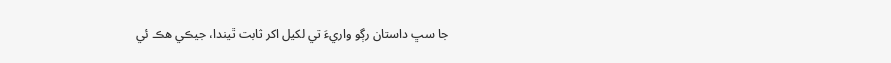جا سڀ داستان رڳو واريءَ تي لکيل اکر ثابت ٿيندا، جيڪي هڪ ئي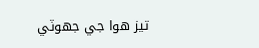تيز هوا جي جهوٽي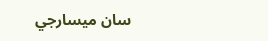سان ميسارجي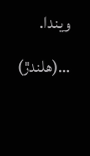ويندا. …(ھلندڙ)